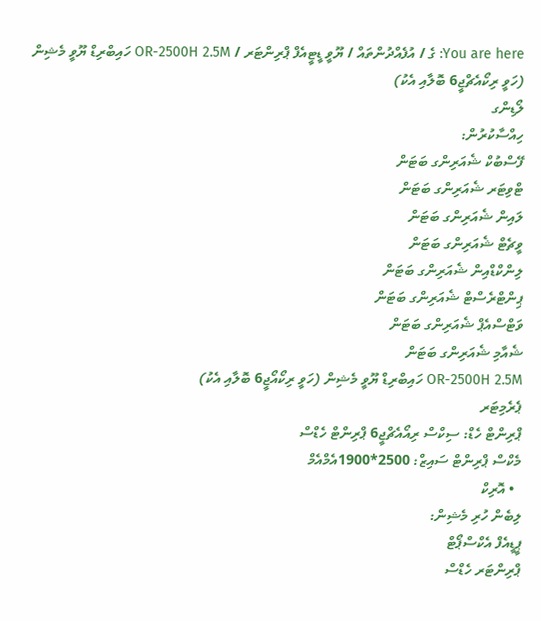You are here: ގެ / އުފެއްދުންތައް / ޔޫވީ ޑީޓީއެފް ޕްރިންޓަރ / OR-2500H 2.5M ހައިބްރިޑް ޔޫވީ މެޝިން (ހަވީ ރިކޯއެޗްޖީ6 ބޮލާއި އެކު)
ލޯޑިންގ
ހިއްސާކުރުން:
ފޭސްބުކް ޝެއަރިންގ ބަޓަން
ޓްވިޓަރ ޝެއަރިންގ ބަޓަން
ލައިން ޝެއަރިންގ ބަޓަން
ވީޗެޓް ޝެއަރިންގ ބަޓަން
ލިންކްޑްއިން ޝެއަރިންގ ބަޓަން
ޕިންޓްރެސްޓް ޝެއަރިންގ ބަޓަން
ވަޓްސްއެޕް ޝެއަރިންގ ބަޓަން
ޝެއާމި ޝެއަރިންގ ބަޓަން
OR-2500H 2.5M ހައިބްރިޑް ޔޫވީ މެޝިން (ހަވީ ރިކޯއޯޖީ6 ބޮލާއި އެކު)
ޕެރެމިޓަރ
ޕްރިންޓް ހެޑް: ސިކްސް ރިއޯއެޗްޖީ6 ޕްރިންޓް ހެޑްސް
މެކްސް ޕްރިންޓް ސައިޒް: 2500*1900އެމްއެމް
  • އޮރިކް
ލިބެން ހުރި މެޝިން:
ޕީޑީއެފް އެކްސްޕޯޓް
ޕްރިންޓަރ ހެޑްސް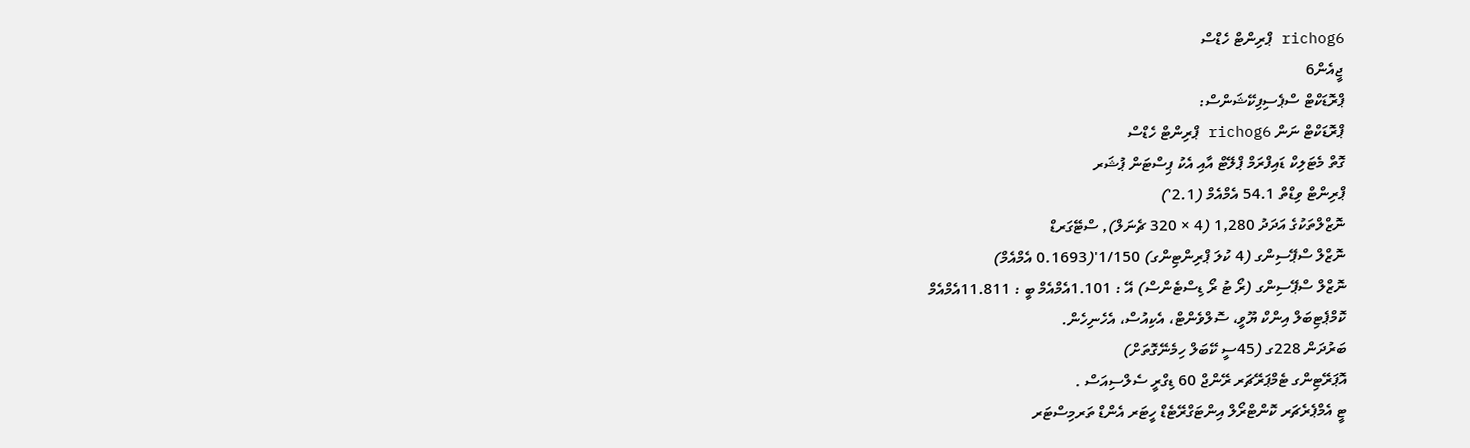richog6 ޕްރިންޓް ހެޑްސް
ޖީއެން6
ޕްރޮޑަކްޓް ސްޕެސިފިކޭޝަންސް:
ޕްރޮޑަކްޓް ނަން richog6 ޕްރިންޓް ހެޑްސް
ގޮތް މެޓަލިކް ޑައިފްރަމް ޕްލޭޓް އާއި އެކު ޕިސްޓަން ޕުޝަރ
ޕްރިންޓް ވިޑްތް 54.1 އެމްއެމް (2.1')
ނޮޒްލްތަކުގެ އަދަދު 1,280 (4 × 320 ޗެނަލް), ސްޓޭގަރޑް
ނޮޒްލް ސްޕޭސިންގ (4 ކުލަ ޕްރިންޓިންގ) 1/150'(0.1693 އެމްއެމް)
ނޮޒްލް ސްޕޭސިންގ (ރޯ ޓު ރޯ ޑިސްޓެންސް) އޭ : 1.101އެމްއެމް ބީ : 11.811އެމްއެމް
ކޮމްޕެޓިބަލް އިންކް ޔޫވީ، ސޮލްވެންޓް، އެކިއުސް، އެހެނިހެން.
ބަރުދަން 228ގ (45ސީ ކޭބަލް ހިމެނޭގޮތަށް)
އޮޕަރޭޓިންގ ޓެމްޕަރޭޗަރ ރޭންޖް 60 ޑިގްރީ ސެލްސިއަސް .
ޓީ އެމްޕެރެޗަރ ކޮންޓްރޯލް އިންޓަގްރޭޓެޑް ހީޓަރ އެންޑް ތަރމިސްޓަރ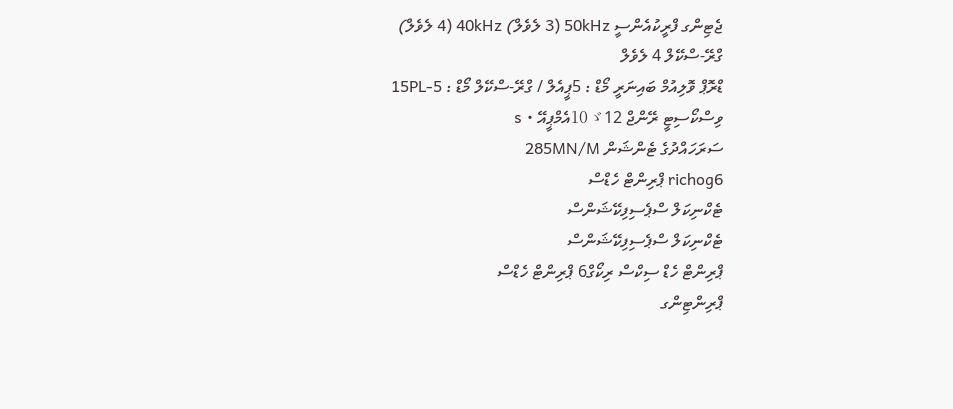ޖެޓިންގ ފްރީކުއެންސީ 50kHz (3 ލެވެލް) 40kHz (4 ލެވެލް)
ގްރޭ-ސްކޭލް 4 ލެވެލް
ޑްރޮޕް ވޮލިއުމް ބައިނަރީ މޯޑް : 5ޕީއެލް / ގްރޭ-ސްކޭލް މޯޑް : 5-15PL
ވިސްކޯސިޓީ ރޭންޖް 10ゞ12އެމްޕީއޭ・s
ސަރަހައްދުގެ ޓެންޝަން 285MN/M
richog6 ޕްރިންޓް ހެޑްސް
ޓެކްނިކަލް ސްޕެސިފިކޭޝަންސް
ޓެކްނިކަލް ސްޕެސިފިކޭޝަންސް
ޕްރިންޓް ހެޑް ސިކްސް ރިކޯގް6 ޕްރިންޓް ހެޑްސް
ޕްރިންޓިންގ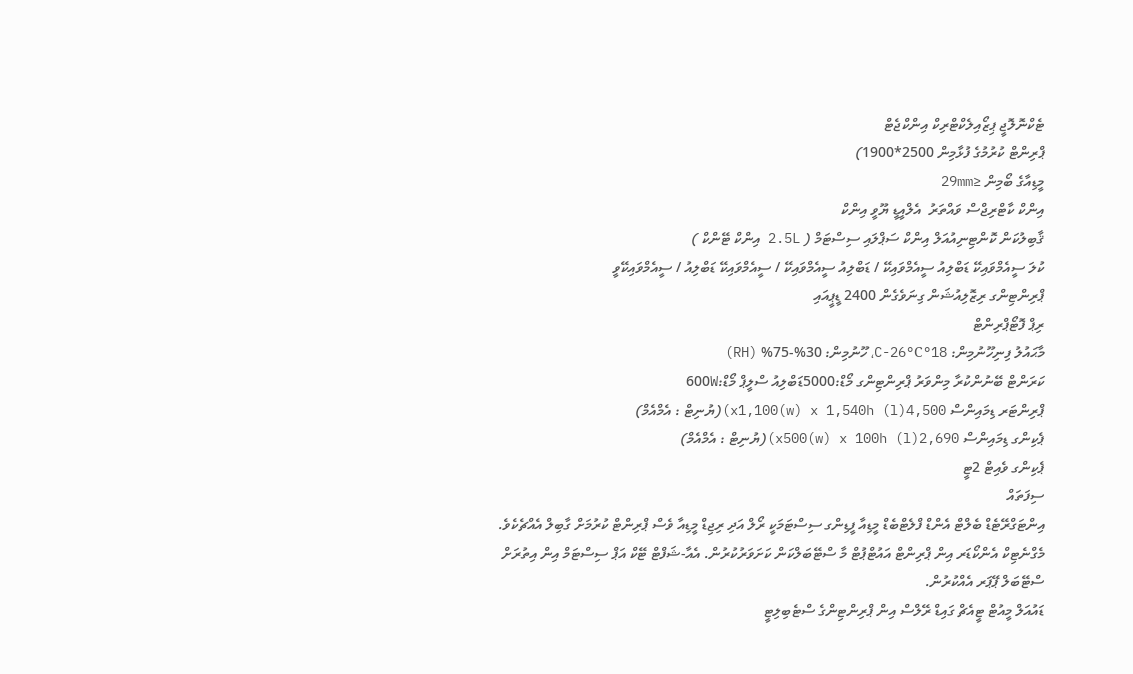ޓެކްނޮލޮޖީ ޕިޒޯއިލެކްޓްރިކް އިންކްޖެޓް
ޕްރިންޓް ކުރުމުގެ ފުޅާމިން 2500*1900)
މީޑިއާގެ ބޯމިން ≤29mm
އިންކް ކާޓްރިޖްސް ވައްތަރު  އެލްއީޑީ ޔޫވީ އިންކް
ޤާބިލުކަން ކޮންޓިނިއުއަލް އިންކް ސަޕްލައި ސިސްޓަމް ( 2.5L އިންކް ޓޭންކް )
ކުލަ ސީއެމްވައިކޭ ޑަބްލިއު ސީއެމްވައިކޭ / ޑަބްލިއު ސީއެމްވައިކޭ / ސީއެމްވައިކޭ ޑަބްލިއު / ސީއެމްވައިކޭވީ
ޕްރިންޓިންގ ރިޒޮލިއުޝަން ގިނަވެގެން 2400 ޑީޕީއައި
ރިޕް ފޮޓޯޕްރިންޓް
މާޙައުލު ފިނިހޫނުމިން: 18°C-26°C، ހޫނުމިން: 30%-75% (RH)
ކަރަންޓް ބޭނުންކުރާ މިންވަރު ޕްރިންޓިންގ މޯޑް:5000ޑަބްލިއު ސްލީޕް މޯޑް:600W
ޕްރިންޓަރ ޑިމައިންސް 4,500(l) x1,100(w) x 1,540h)(ޔުނިޓް : އެމްއެމް)
ޕެކިންގ ޑިމައިންސް 2,690(l) x500(w) x 100h)(ޔުނިޓް : އެމްއެމް)
ޕެކިންގ ވެއިޓް 2ޓީ
ސިފަތައް
އިންޓަގްރޭޓެޑް ބެލްޓް އެންޑް ފްލެޓްބެޑް މީޑިއާ ފީޑިންގ ސިސްޓަމަކީ ރޯލް އަދި ރިޖިޑް މީޑިއާ ވެސް ޕްރިންޓް ކުރުމަށް ގާބިލް އެއްޗެކެވެ. މެގްނެޓިކް އެންކޯޑަރ އިން ޕްރިންޓް އައުޓްޕުޓް މާ ސްޓޭބަލްކަން ކަށަވަރުކުރުން. އެއާ-ޝަފްޓް ޓޭކް އަޕް ސިސްޓަމް އިން އިތުރަށް ސްޓޭބަލް ޕޭޕަރ އެއްކުރުން.
ޑައުއަލް މީއުޓް ޓީއެޗް ގައިޑް ރޭލްސް އިން ޕްރިންޓިންގެ ސްޓެބިލިޓީ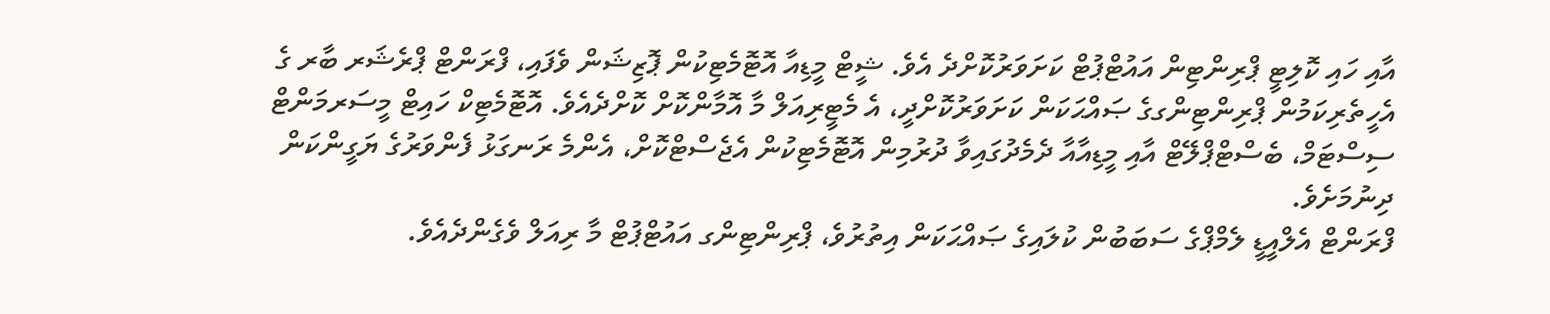އާއި ހައި ކޮލިޓީ ޕްރިންޓިން އައުޓްޕުޓް ކަށަވަރުކޮށްދެ އެވެ. ޝީޓް މީޑިއާ އޮޓޮމެޓިކުން ޕޮޒިޝަން ވެފައި، ފްރަންޓް ޕްރެޝަރ ބާރ ގެ އެހީތެރިކަމުން ޕްރިންޓިންގގެ ޞައްޙަކަން ކަށަވަރުކޮށްދީ، އެ މެޓީރިއަލް މާ އޮމާންކޮށް ކޮށްދެއެވެ. އޮޓޮމެޓިކް ހައިޓް މީސަރމަންޓް ސިސްޓަމް، ބެސްޓްޕްލޭޓް އާއި މީޑިއާއާ ދެމެދުގައިވާ ދުރުމިން އޮޓޮމެޓިކުން އެޖެސްޓްކޮށް، އެންމެ ރަނގަޅު ފެންވަރުގެ ޔަގީންކަން ދިނުމަށެވެ.
ފްރަންޓް އެލްއީޑީ ލެމްޕްގެ ސަބަބުން ކުލައިގެ ޞައްޙަކަން އިތުރުވެ، ޕްރިންޓިންގ އައުޓްޕުޓް މާ ރިއަލް ވެގެންދެއެވެ.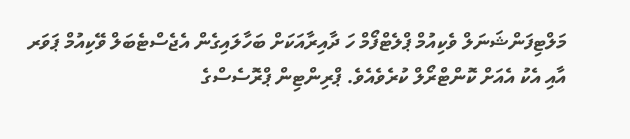މަލްޓިފަންޝަނަލް ވެކިއުމް ޕްލެޓްފޯމް ހަ ދާއިރާއަކަށް ބަހާލައިގެން އެޖެސްޓެބަލް ވޭކިއުމް ޕަވަރ އާއި އެކު އެއަށް ކޮންޓްރޯލް ކުރެވެއެވެ. ޕްރިންޓިން ޕްރޮސެސްގެ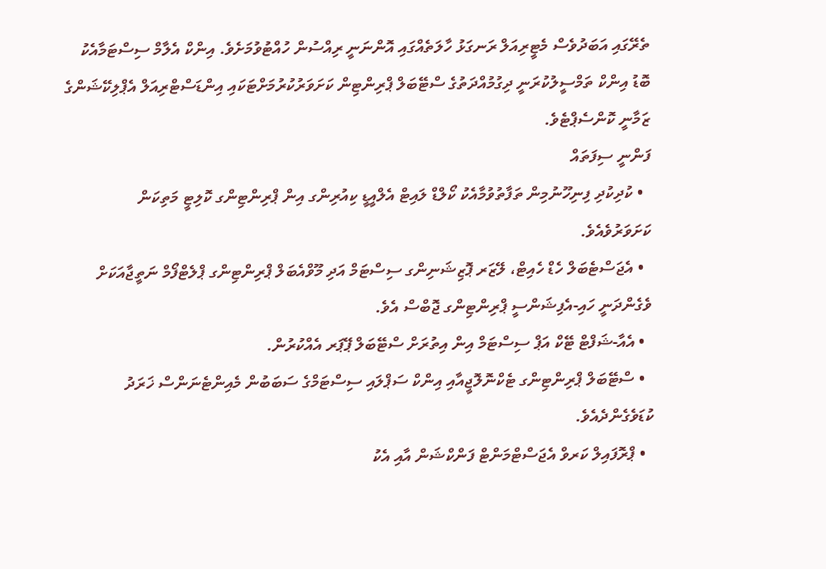ތެރޭގައި އަބަދުވެސް މެޓީރިއަލް ރަނގަޅު ހާލަތެއްގައި އޮންނަނީ ރިއްސުން ހުއްޓުވުމަށެވެ. އިންކް އެލާމް ސިސްޓަމާއެކު ބޮޑު އިންކް ތަމްސީލުކުރަނީ ދިގުމުއްދަތުގެ ސްޓޭބަލް ޕްރިންޓިން ކަށަވަރުކުރުމަށްޓަކައި އިންޑަސްޓްރިއަލް އެޕްލިކޭޝަންގެ ޒަމާނީ ކޮންސެޕްޓެވެ.
ފަންނީ ސިފަތައް
  • ކުދިކުދި ފިނިހޫނުމިން ތަފާތުވުމާއެކު ކޯލްޑް ލައިޓް އެލްއީޑީ ކިއުރިންގ އިން ޕްރިންޓިންގ ކޮލިޓީ މަތިކަން ކަށަވަރުވެއެވެ.
  • އެޖަސްޓެބަލް ހެޑް ހެއިޓް، ލޭޒަރ ޕޮޒިޝަނިންގ ސިސްޓަމް އަދި މޫވްއެބަލް ޕްރިންޓިންގ ޕްލެޓްފޯމް ނަތީޖާއަކަށް ވެގެންދަނީ ހައި-އެފިޝަންސީ ޕްރިންޓިންގ ޖޮބްސް އެވެ.
  • އެއާ-ޝަފްޓް ޓޭކް އަޕް ސިސްޓަމް އިން އިތުރަށް ސްޓޭބަލް ޕޭޕަރ އެއްކުރުން.
  • ސްޓޭބަލް ޕްރިންޓިންގ ޓެކްނޮލޮޖީއާއި އިންކް ސަޕްލައި ސިސްޓަމްގެ ސަބަބުން މެއިންޓެނަންސް ޚަރަދު ކުޑަވެގެންދެއެވެ.
  • ޕްރޮފައިލް ކަރވް އެޖަސްޓްމަންޓް ފަންކްޝަން އާއި އެކު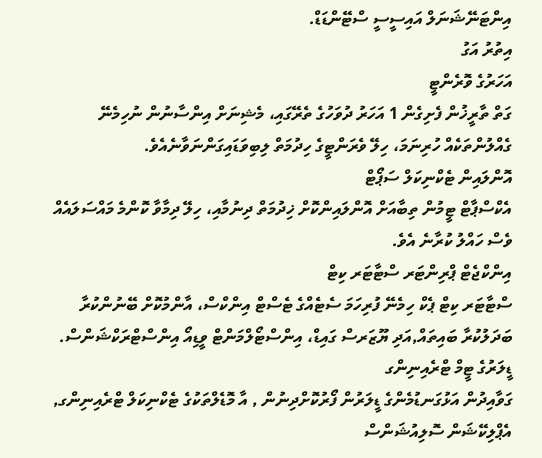އިންޓަނޭޝަނަލް އައިސީސީ ސްޓޭންޑަޑް.
އިތުރު އަގު
އަހަރުގެ ވޮރެންޓީ
ގަތް ތާރީޚުން ފެށިގެން 1 އަހަރު ދުވަހުގެ ތެރޭގައި، މެޝިނަށް އިންސާނުން ނުހިމެނޭ ގެއްލުންތަކެއް ހުރިނަމަ، ހިލޭ ވެރަންޓީގެ ހިދުމަތް ލިބިވަޑައިގަންނަވާނެއެވެ.
އޮންލައިން ޓެކްނިކަލް ސަޕޯޓް
އެކްސްޕާޓް ޓީމުން ތިބާއަށް އޮންލައިންކޮށް ޚިދުމަތް ދިނުމާއި، ހިލޭ ދިމާވާ ކޮންމެ މައްސަލައެއް ވެސް ހައްލު ކުރާނެ އެވެ.
އިންކްޖެޓް ޕްރިންޓަރ ސްޓާޓަރ ކިޓް
ސްޓާޓަރ ކިޓް ޕެކް ހިމެނޭ ފުރިހަމަ ސެޓެއްގެ ޓެސްޓް އިންކްސް، އާންމުކޮށް ބޭނުންކުރާ ބަދަލުކުރާ ބައިތައް,އަދި ޔޫޒަރސް ގައިޑް، އިންސްޓޯލްމަންޓް ވީޑިއޯ އިންސްޓްރަކްޝަންސް.
ޑީލަރުގެ ޓީމް ޓްރެއިނިންގ
ގަވާއިދުން އަޅުގަނޑުމެންގެ ޑީލަރުން ފޯރުކޮށްދިނުން , އާ މޮޑެލްތަކުގެ ޓެކްނިކަލް ޓްރެއިނިންގ, އެޕްލިކޭޝަން ސޮލިއުޝަންސް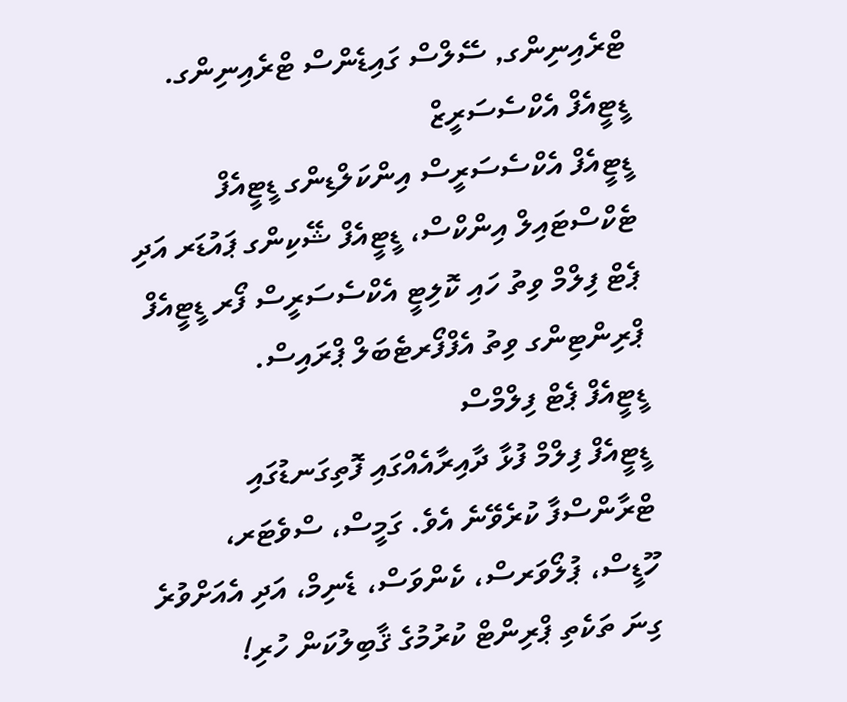ޓްރެއިނިންގ, ސޭލްސް ގައިޑެންސް ޓްރެއިނިންގ.
ޑީޓީއެފް އެކްސެސަރީޒް
ޑީޓީއެފް އެކްސެސަރީސް އިންކަލްޑިންގ ޑީޓީއެފް ޓެކްސްޓައިލް އިންކްސް، ޑީޓީއެފް ޝޭކިންގ ޕައުޑަރ އަދި ޕެޓް ފިލްމް ވިތު ހައި ކޮލިޓީ އެކްސެސަރީސް ފޯރ ޑީޓީއެފް ޕްރިންޓިންގ ވިތު އެފްފޯރޓެބަލް ޕްރައިސް.
ޑީޓީއެފް ޕެޓް ފިލްމްސް
ޑީޓީއެފް ފިލްމް ފުޅާ ދާއިރާއެއްގައި ފޮތިގަނޑުގައި ޓްރާންސްފާ ކުރެވޭނެ އެވެ. ގަމީސް، ސްވެޓަރ، ހޫޑީސް، ޕުލޯވަރސް، ކެންވަސް، ޑެނިމް، އަދި އެއަށްވުރެ ގިނަ ތަކެތި ޕްރިންޓް ކުރުމުގެ ޤާބިލުކަން ހުރި!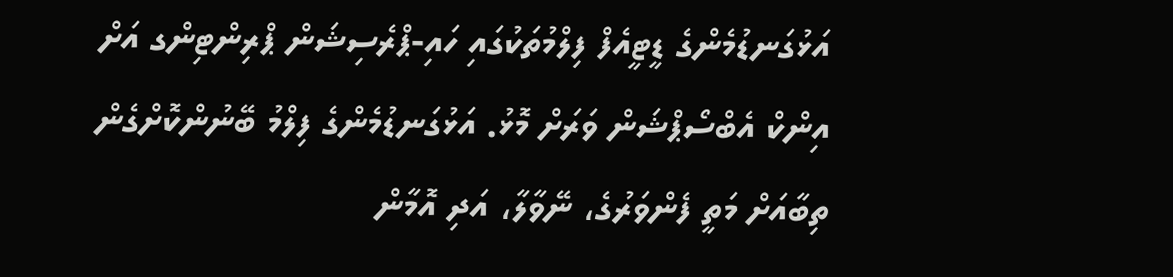އަޅުގަނޑުމެންގެ ޑީޓީއެފް ފިލްމުތަކުގައި ހައި-ޕްރެސިޝަން ޕްރިންޓިންގ އަށް އިންކް އެބްސޯޕްޝަން ވަރަށް މޮޅު. އަޅުގަނޑުމެންގެ ފިލްމު ބޭނުންކޮށްގެން ތިބާއަށް މަތީ ފެންވަރުގެ، ނޭވާލާ، އަދި އޮމާން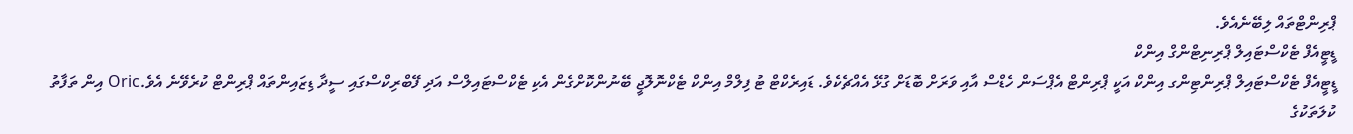ޕްރިންޓްތައް ލިބޭނެއެވެ.
ޑީޓީއެފް ޓެކްސްޓައިލް ޕްރިނިޓްންގް އިންކް
ޑީޓީއެފް ޓެކްސްޓައިލް ޕްރިންޓިންގ އިންކް އަކީ ޕްރިންޓް އެޕްސަން ހެޑްސް އާއި ވަރަށް ބޮޑަށް ގުޅޭ އެއްޗެކެވެ. ޑައިރެކްޓް ޓު ފިލްމް އިންކް ޓެކްނޮލޮޖީ ބޭނުންކޮށްގެން އެކި ޓެކްސްޓައިލްސް އަދި ފޭބްރިކްސްގައި ސީދާ ޑިޒައިންތައް ޕްރިންޓް ކުރެވޭނެ އެވެ.Oric އިން ތަފާތު ކުލަތަކުގެ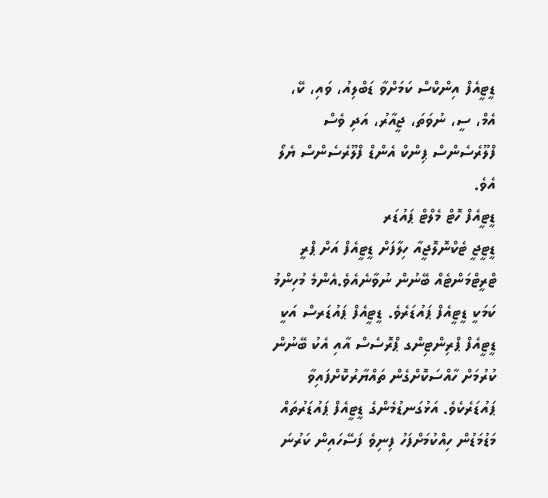ޑީޓީއެފް އިންކްސް ކަމަށްވާ ޑަބްލިއު، ވައި، ކޭ، އެމް، ސީ، ނުވަތަ، ޖީއާރު، އަދި ވެސް ފްލޫރެސެންސް ޕިންކް އެންޑް ފްލޫރެސެންސް ޔެލޯ އެވެ.
ޑީޓީއެފް ހޮޓް މެލްޓް ޕައުޑަރ
ޑީޓީޖީ ޓެކްނޮލޮޖީއާ ހިލާފަށް ޑީޓީއެފް އަށް ޕްރީ ޓްރީޓްމަންޓެއް ބޭނުން ނުވާނެއެވެ.އެންމެ މުހިންމު ކަމަކީ ޑީޓީއެފް ޕައުޑަރެވެ. ޑީޓީއެފް ޕައުޑަރސް އަކީ ޑީޓީއެފް ޕްރިންޓިންގ ޕްރޮސެސް އާއި އެކު ބޭނުން ކުރުމަށް ހާއްސަކޮށްގެން ތައްޔާރުކޮށްފައިވާ ޕައުޑަރެކެވެ. އަޅުގަނޑުމެންގެ ޑީޓީއެފް ޕައުޑަރުތައް މަޑުމަޑުން ހިއްކުމަށްފަހު ފިނިވެ ފަސޭހައިން ކަރުނަ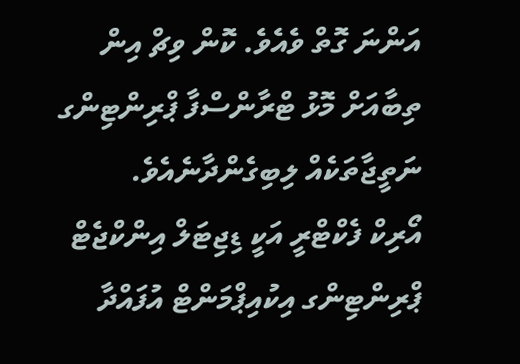އަންނަ ގޮތް ވެއެވެ. ކޮން ވިޗް އިން ތިބާއަށް މޮޅު ޓްރާންސްފާ ޕްރިންޓިންގ ނަތީޖާތަކެއް ލިބިގެންދާނެއެވެ.
އޯރިކް ފެކްޓްރީ އަކީ ޑިޖިޓަލް އިންކްޖެޓް ޕްރިންޓިންގ އިކުއިޕްމަންޓް އުފައްދާ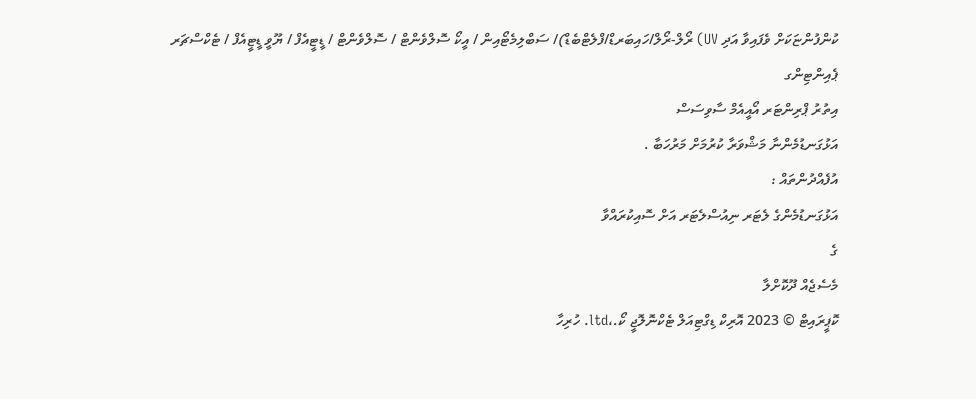ކުންފުންޏަކަށް ވެފައިވާ އަދި UV) ރޯލް-ރޯލް/ހައިބަރޑް/ފްލެޓްބެޑް)/ ސަބްލިމެޓޯއިން / އީކޯ ސޮލްވެންޓް / ސޮލްވެންޓް / ޑީޓީއެފް / ޔޫވީ ޑީޓީއެފް / ޓެކްސްޗަރ ޕެއިންޓިންގ
އިތުރު ޕްރިންޓަރ އޯއީއެމް ސާވިސަސް
އަޅުގަނޑުމެންނާ މަޝްވަރާ ކުރުމަށް މަރުހަބާ .
އުފެއްދުންތައް :
އަޅުގަނޑުމެންގެ ލެޓަރ ނިއުސްލެޓަރ އަށް ސޮއިކުރައްވާ
ގެ
މެސެޖެއް ދޫކޮށްލާ
ކޮޕީރައިޓް © 2023 އޮރިކް ޑިގްޓިއަލް ޓެކްނޮލޮޖީ ކޯ.،ltd. ހުރިހާ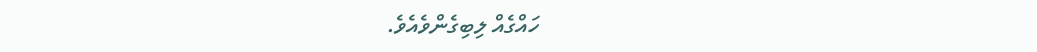ހައްގެއް ލިބިގެންވެއެވެ.